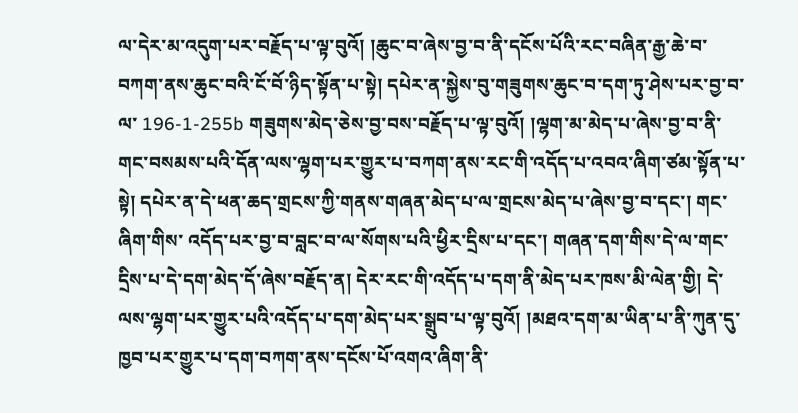ལ་དེར་མ་འདུག་པར་བརྗོད་པ་ལྟ་བུའོ། །ཆུང་བ་ཞེས་བྱ་བ་ནི་དངོས་པོའི་རང་བཞིན་རྒྱ་ཆེ་བ་བཀག་ནས་ཆུང་བའི་ངོ་བོ་ཉིད་སྟོན་པ་སྟེ། དཔེར་ན་སྐྱེས་བུ་གཟུགས་ཆུང་བ་དག་ཏུ་ཤེས་པར་བྱ་བ་ལ་ 196-1-255b གཟུགས་མེད་ཅེས་བྱ་བས་བརྗོད་པ་ལྟ་བུའོ། །ལྷག་མ་མེད་པ་ཞེས་བྱ་བ་ནི་གང་བསམས་པའི་དོན་ལས་ལྷག་པར་གྱུར་པ་བཀག་ནས་རང་གི་འདོད་པ་འབའ་ཞིག་ཙམ་སྟོན་པ་སྟེ། དཔེར་ན་དེ་ཕན་ཆད་གྲངས་ཀྱི་གནས་གཞན་མེད་པ་ལ་གྲངས་མེད་པ་ཞེས་བྱ་བ་དང་། གང་ཞིག་གིས་ འདོད་པར་བྱ་བ་བླང་བ་ལ་སོགས་པའི་ཕྱིར་དྲིས་པ་དང་། གཞན་དག་གིས་དེ་ལ་གང་དྲིས་པ་དེ་དག་མེད་དོ་ཞེས་བརྗོད་ན། དེར་རང་གི་འདོད་པ་དག་ནི་མེད་པར་ཁས་མི་ལེན་གྱི། དེ་ལས་ལྷག་པར་གྱུར་པའི་འདོད་པ་དག་མེད་པར་སྒྲུབ་པ་ལྟ་བུའོ། །མཐའ་དག་མ་ཡིན་པ་ནི་ཀུན་དུ་ ཁྱབ་པར་གྱུར་པ་དག་བཀག་ནས་དངོས་པོ་འགའ་ཞིག་ནི་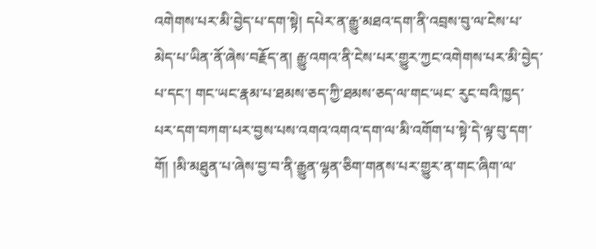འགེགས་པར་མི་བྱེད་པ་དག་སྟེ། དཔེར་ན་རྒྱུ་མཐའ་དག་ནི་འབྲས་བུ་ལ་ངེས་པ་མེད་པ་ཡིན་ནོ་ཞེས་བརྗོད་ན། རྒྱུ་འགའ་ནི་ངེས་པར་གྱུར་ཀྱང་འགེགས་པར་མི་བྱེད་པ་དང་། གང་ཡང་རྣམ་པ་ཐམས་ཅད་ཀྱི་ཐམས་ཅད་ལ་གང་ཡང་ རུང་བའི་ཁྱད་པར་དག་བཀག་པར་བྱས་པས་འགའ་འགའ་དག་ལ་མི་འགོག་པ་སྟེ་དེ་ལྟ་བུ་དག་གོ། །མི་མཐུན་པ་ཞེས་བྱ་བ་ནི་རྒྱུན་ལྷན་ཅིག་གནས་པར་གྱུར་ན་གང་ཞིག་ལ་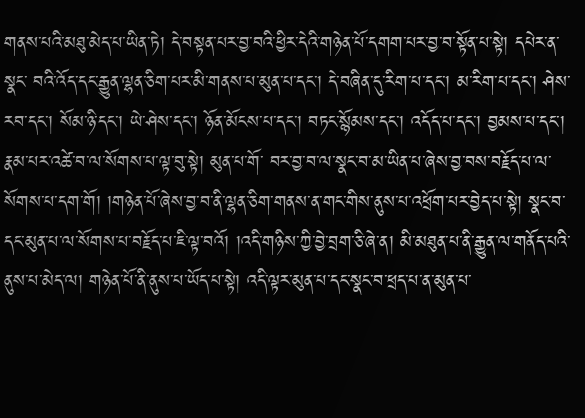གནས་པའི་མཐུ་མེད་པ་ཡིན་ཏེ། དེ་བསྟན་པར་བྱ་བའི་ཕྱིར་དེའི་གཉེན་པོ་དགག་པར་བྱ་བ་སྟོན་པ་སྟེ། དཔེར་ན་སྣང་ བའི་འོད་དང་རྒྱུན་ལྷན་ཅིག་པར་མི་གནས་པ་མུན་པ་དང་། དེ་བཞིན་དུ་རིག་པ་དང་། མ་རིག་པ་དང་། ཤེས་རབ་དང་། སོམ་ཉི་དང་། ཡེ་ཤེས་དང་། ཉོན་མོངས་པ་དང་། བཏང་སྙོམས་དང་། འདོད་པ་དང་། བྱམས་པ་དང་། རྣམ་པར་འཚེ་བ་ལ་སོགས་པ་ལྟ་བུ་སྟེ། མུན་པ་གོ་ བར་བྱ་བ་ལ་སྣང་བ་མ་ཡིན་པ་ཞེས་བྱ་བས་བརྗོད་པ་ལ་སོགས་པ་དག་གོ། །གཉེན་པོ་ཞེས་བྱ་བ་ནི་ལྷན་ཅིག་གནས་ན་གང་གིས་ནུས་པ་འཕྲོག་པར་བྱེད་པ་སྟེ། སྣང་བ་དང་མུན་པ་ལ་སོགས་པ་བརྗོད་པ་ཇི་ལྟ་བའོ། །འདི་གཉིས་ཀྱི་བྱེ་བྲག་ཅི་ཞེ་ན། མི་མཐུན་པ་ནི་རྒྱུན་ལ་གནོད་པའི་ ནུས་པ་མེད་ལ། གཉེན་པོ་ནི་ནུས་པ་ཡོད་པ་སྟེ། འདི་ལྟར་མུན་པ་དང་སྣང་བ་ཕྲད་པ་ན་མུན་པ་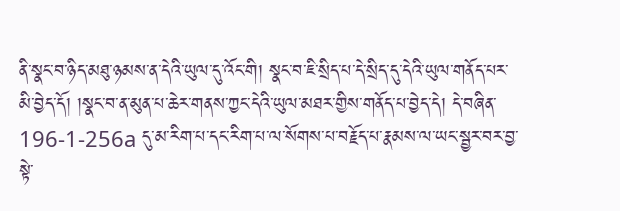ནི་སྣང་བ་ཉིད་མཐུ་ཉམས་ན་དེའི་ཡུལ་དུ་འོང་གི། སྣང་བ་ཇི་སྲིད་པ་དེ་སྲིད་དུ་དེའི་ཡུལ་གནོད་པར་མི་བྱེད་དོ། །སྣང་བ་ན་མུན་པ་ཆེར་གནས་ཀྱང་དེའི་ཡུལ་མཐར་གྱིས་གནོད་པ་བྱེད་དེ། དེ་བཞིན་ 196-1-256a དུ་མ་རིག་པ་དང་རིག་པ་ལ་སོགས་པ་བརྗོད་པ་རྣམས་ལ་ཡང་སྦྱར་བར་བྱ་སྟེ་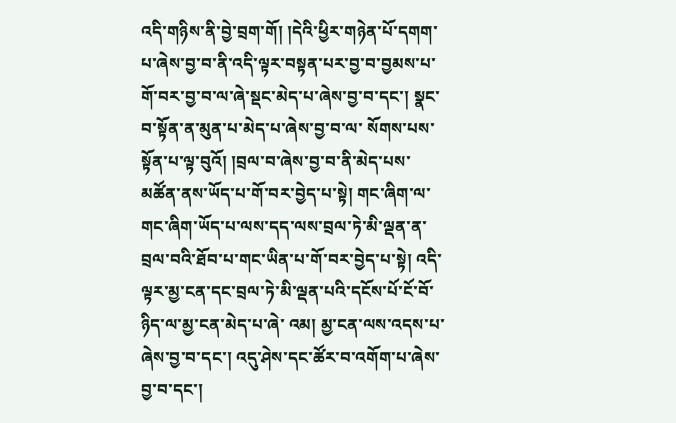འདི་གཉིས་ནི་བྱེ་བྲག་གོ། །དེའི་ཕྱིར་གཉེན་པོ་དགག་པ་ཞེས་བྱ་བ་ནི་འདི་ལྟར་བསྟན་པར་བྱ་བ་བྱམས་པ་གོ་བར་བྱ་བ་ལ་ཞེ་སྡང་མེད་པ་ཞེས་བྱ་བ་དང་། སྣང་བ་སྟོན་ན་མུན་པ་མེད་པ་ཞེས་བྱ་བ་ལ་ སོགས་པས་སྟོན་པ་ལྟ་བུའོ། །བྲལ་བ་ཞེས་བྱ་བ་ནི་མེད་པས་མཚོན་ནས་ཡོད་པ་གོ་བར་བྱེད་པ་སྟེ། གང་ཞིག་ལ་གང་ཞིག་ཡོད་པ་ལས་དད་ལས་བྲལ་ཏེ་མི་ལྡན་ན་བྲལ་བའི་ཐོབ་པ་གང་ཡིན་པ་གོ་བར་བྱེད་པ་སྟེ། འདི་ལྟར་མྱ་ངན་དང་བྲལ་ཏེ་མི་ལྡན་པའི་དངོས་པོ་ངོ་བོ་ཉིད་ལ་མྱ་ངན་མེད་པ་ཞེ་ འམ། མྱ་ངན་ལས་འདས་པ་ཞེས་བྱ་བ་དང་། འདུ་ཤེས་དང་ཚོར་བ་འགོག་པ་ཞེས་བྱ་བ་དང་།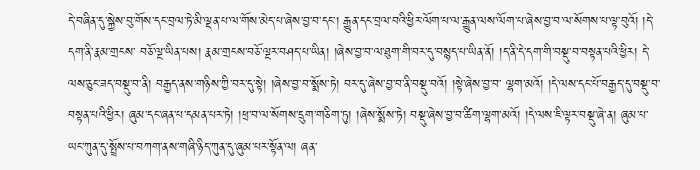དེ་བཞིན་དུ་སྐྱེས་བུ་གོས་དང་བྲལ་ཏེ་མི་ལྡན་པ་ལ་གོས་མེད་པ་ཞེས་བྱ་བ་དང་། རྒྱུན་དང་བྲལ་བའི་ཕྱིར་ལོག་པ་ལ་རྒྱུན་ལས་ལོག་པ་ཞེས་བྱ་བ་ལ་སོགས་པ་ལྟ་བུའོ། །དེ་དག་ནི་རྣམ་གྲངས་ བཅོ་ལྔ་ཡིན་པས། རྣམ་གྲངས་བཅོ་ལྔར་བཤད་པ་ཡིན། །ཞེས་བྱ་བ་ལ་ཐུག་གི་བར་དུ་བསྙད་པ་ཡིན་ནོ། །ད་ནི་དེ་དག་གི་བསྡུ་བ་བསྟན་པའི་ཕྱིར། དེ་ལས་ཅུང་ཟད་བསྡུ་བ་ནི། བརྒྱད་ནས་གཉིས་ཀྱི་བར་དུ་སྟེ། །ཞེས་བྱ་བ་སྨོས་ཏེ། བར་དུ་ཞེས་བྱ་བ་ནི་བསྡུ་བའོ། །སྟེ་ཞེས་བྱ་བ་ ལྷག་མའོ། །དེ་ལས་དང་པོ་བརྒྱད་དུ་བསྡུ་བ་བསྟན་པའི་ཕྱིར། ཞུམ་དང་ཞན་པ་དམན་པར་ཏེ། །ཕྲ་བ་ལ་སོགས་དྲུག་གཅིག་ཏུ། །ཞེས་སྨོས་ཏེ། བསྡུ་ཞེས་བྱ་བ་ཚིག་ལྷག་མའོ། །དེ་ལས་ཇི་ལྟར་བསྡུ་ཞེ་ན། ཞུམ་པ་ཡང་ཀུན་དུ་སྤྲོས་པ་བཀག་ནས་གཞི་ཉིད་ཀུན་དུ་ཞུམ་པར་སྟོན་ལ། ཞན་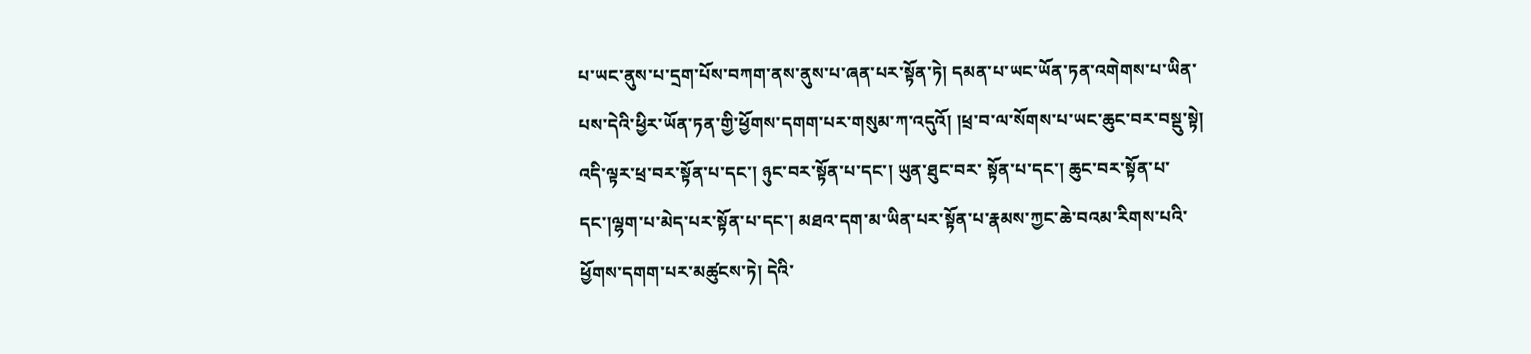པ་ཡང་ནུས་པ་དྲག་པོས་བཀག་ནས་ནུས་པ་ཞན་པར་སྟོན་ཏེ། དམན་པ་ཡང་ཡོན་ཏན་འགེགས་པ་ཡིན་པས་དེའི་ཕྱིར་ཡོན་ཏན་གྱི་ཕྱོགས་དགག་པར་གསུམ་ཀ་འདུའོ། །ཕྲ་བ་ལ་སོགས་པ་ཡང་ཆུང་བར་བསྡུ་སྟེ། འདི་ལྟར་ཕྲ་བར་སྟོན་པ་དང་། ཉུང་བར་སྟོན་པ་དང་། ཡུན་ཐུང་བར་ སྟོན་པ་དང་། ཆུང་བར་སྟོན་པ་དང་།ལྷག་པ་མེད་པར་སྟོན་པ་དང་། མཐའ་དག་མ་ཡིན་པར་སྟོན་པ་རྣམས་ཀྱང་ཆེ་བའམ་རིགས་པའི་ཕྱོགས་དགག་པར་མཚུངས་ཏེ། དེའི་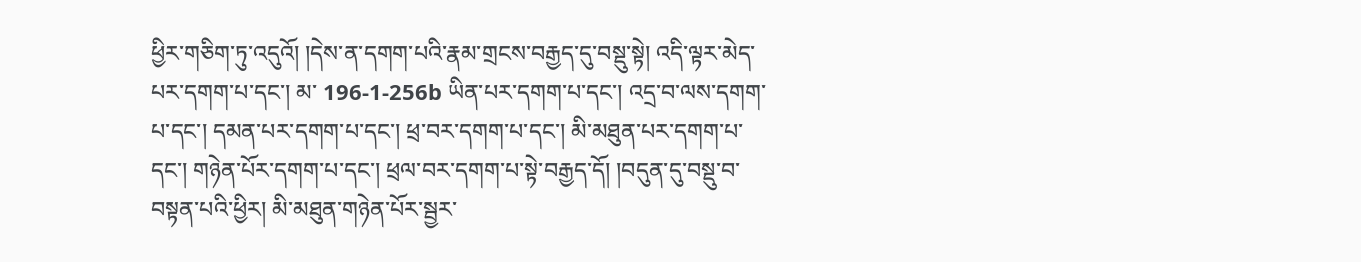ཕྱིར་གཅིག་ཏུ་འདུའོ། །དེས་ན་དགག་པའི་རྣམ་གྲངས་བརྒྱད་དུ་བསྡུ་སྟེ། འདི་ལྟར་མེད་པར་དགག་པ་དང་། མ་ 196-1-256b ཡིན་པར་དགག་པ་དང་། འདྲ་བ་ལས་དགག་པ་དང་། དམན་པར་དགག་པ་དང་། ཕྲ་བར་དགག་པ་དང་། མི་མཐུན་པར་དགག་པ་དང་། གཉེན་པོར་དགག་པ་དང་། ཕྲལ་བར་དགག་པ་སྟེ་བརྒྱད་དོ། །བདུན་དུ་བསྡུ་བ་བསྟན་པའི་ཕྱིར། མི་མཐུན་གཉེན་པོར་སྦྱར་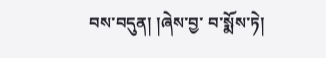བས་བདུན། །ཞེས་བྱ་ བ་སྨོས་ཏེ།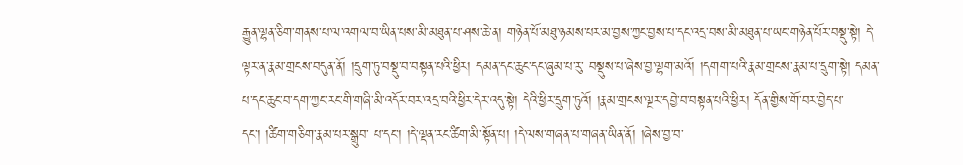རྒྱུན་ལྷན་ཅིག་གནས་པ་ལ་འགལ་བ་ཡིན་པས་མི་མཐུན་པ་ཤས་ཆེ་ན། གཉེན་པོ་མཐུ་ཉམས་པར་མ་བྱས་ཀྱང་བྱས་པ་དང་འདྲ་བས་མི་མཐུན་པ་ཡང་གཉེན་པོར་བསྡུ་སྟེ། དེ་ལྟར་ན་རྣམ་གྲངས་བདུན་ནོ། །དྲུག་ཏུ་བསྡུ་བ་བསྟན་པའི་ཕྱིར། དམན་དང་ཆུང་དང་ཞུམ་པ་རུ་ བསྡུས་པ་ཞེས་བྱ་ལྷག་མའོ། །དགག་པའི་རྣམ་གྲངས་རྣམ་པ་དྲུག་སྟེ། དམན་པ་དང་ཆུང་བ་དག་ཀྱང་རང་གི་གཞི་མི་འདོར་བར་འདྲ་བའི་ཕྱིར་དེར་འདུ་སྟེ། དེའི་ཕྱིར་དྲུག་ཏུའོ། །རྣམ་གྲངས་ལྔར་དབྱེ་བ་བསྟན་པའི་ཕྱིར། དོན་གྱིས་གོ་བར་བྱེད་པ་དང་། །ཚིག་གཅིག་རྣམ་པར་སྒྲུབ་ པ་དང་། །དེ་ལྡན་རང་ཚིག་མི་སྟོན་པ། །དེ་ལས་གཞན་པ་གཞན་ཡིན་ནོ། །ཞེས་བྱ་བ་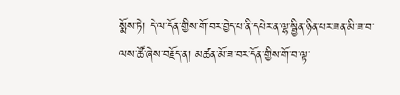སྨོས་ཏེ། དེ་ལ་དོན་གྱིས་གོ་བར་བྱེད་པ་ནི་དཔེར་ན་ལྷ་སྦྱིན་ཉིན་པར་ཟན་མི་ཟ་བ་ལས་ཚོ་ཞེས་བརྗོད་ན། མཚན་མོ་ཟ་བར་དོན་གྱིས་གོ་བ་ལྟ་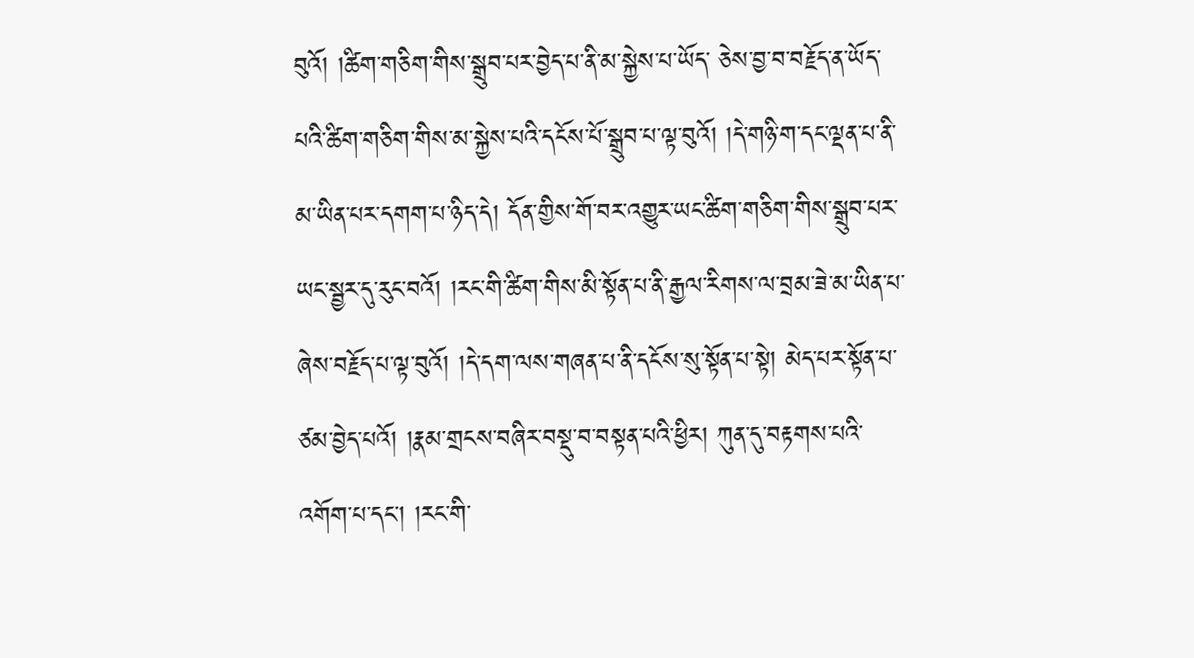བུའོ། །ཚིག་གཅིག་གིས་སྒྲུབ་པར་བྱེད་པ་ནི་མ་སྐྱེས་པ་ཡོད་ ཅེས་བྱ་བ་བརྗོད་ན་ཡོད་པའི་ཚིག་གཅིག་གིས་མ་སྐྱེས་པའི་དངོས་པོ་སྒྲུབ་པ་ལྟ་བུའོ། །དེ་གཉི་ག་དང་ལྡན་པ་ནི་མ་ཡིན་པར་དགག་པ་ཉིད་དེ། དོན་གྱིས་གོ་བར་འགྱུར་ཡང་ཚིག་གཅིག་གིས་སྒྲུབ་པར་ཡང་སྦྱར་དུ་རུང་བའོ། །རང་གི་ཚིག་གིས་མི་སྟོན་པ་ནི་རྒྱལ་རིགས་ལ་བྲམ་ཟེ་མ་ཡིན་པ་ ཞེས་བརྗོད་པ་ལྟ་བུའོ། །དེ་དག་ལས་གཞན་པ་ནི་དངོས་སུ་སྟོན་པ་སྟེ། མེད་པར་སྟོན་པ་ཙམ་བྱེད་པའོ། །རྣམ་གྲངས་བཞིར་བསྡུ་བ་བསྟན་པའི་ཕྱིར། ཀུན་དུ་བརྟགས་པའི་འགོག་པ་དང་། །རང་གི་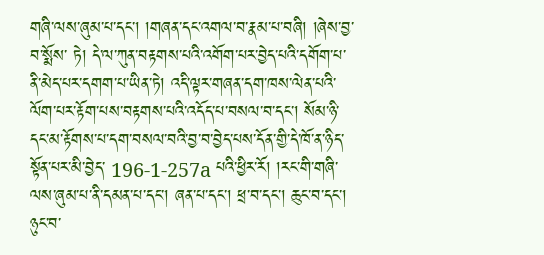གཞི་ལས་ཞུམ་པ་དང་། །གཞན་དང་འགལ་བ་རྣམ་པ་བཞི། །ཞེས་བྱ་བ་སྨོས་ ཏེ། དེ་ལ་ཀུན་བརྟགས་པའི་འགོག་པར་བྱེད་པའི་དགོག་པ་ནི་མེད་པར་དགག་པ་ཡིན་ཏེ། འདི་ལྟར་གཞན་དག་ཁས་ལེན་པའི་ལོག་པར་རྟོག་པས་བརྟགས་པའི་འདོད་པ་བསལ་བ་དང་། སོམ་ཉི་དང་མ་རྟོགས་པ་དག་བསལ་བའི་བྱ་བ་བྱེད་པས་དོན་གྱི་དེ་ཁོ་ན་ཉིད་སྟོན་པར་མི་བྱེད་ 196-1-257a པའི་ཕྱིར་རོ། །རང་གི་གཞི་ལས་ཞུམ་པ་ནི་དམན་པ་དང་། ཞན་པ་དང་། ཕྲ་བ་དང་། ཆུང་བ་དང་། ཉུང་བ་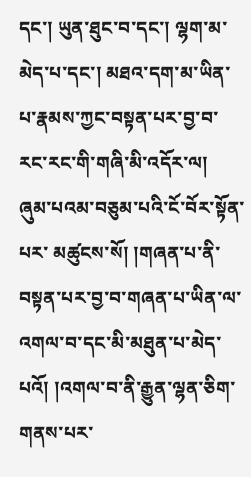དང་། ཡུན་ཐུང་བ་དང་། ལྷག་མ་མེད་པ་དང་། མཐའ་དག་མ་ཡིན་པ་རྣམས་ཀྱང་བསྟན་པར་བྱ་བ་རང་རང་གི་གཞི་མི་འདོར་ལ། ཞུམ་པའམ་བཅུམ་པའི་ངོ་བོར་སྟོན་པར་ མཚུངས་སོ། །གཞན་པ་ནི་བསྟན་པར་བྱ་བ་གཞན་པ་ཡིན་ལ་འགལ་བ་དང་མི་མཐུན་པ་མེད་པའོ། །འགལ་བ་ནི་རྒྱུན་ལྷན་ཅིག་གནས་པར་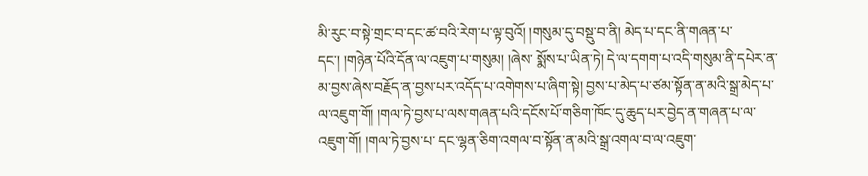མི་རུང་བ་སྟེ་གྲང་བ་དང་ཚ་བའི་རེག་པ་ལྟ་བུའོ། །གསུམ་དུ་བསྡུ་བ་ནི། མེད་པ་དང་ནི་གཞན་པ་དང་། །གཉེན་པོའི་དོན་ལ་འཇུག་པ་གསུམ། །ཞེས་ སྨོས་པ་ཡིན་ཏེ། དེ་ལ་དགག་པ་འདི་གསུམ་ནི་དཔེར་ན་མ་བྱས་ཞེས་བརྗོད་ན་བྱས་པར་འདོད་པ་འགེགས་པ་ཞིག་སྟེ། བྱས་པ་མེད་པ་ཙམ་སྟོན་ན་མའི་སྒྲ་མེད་པ་ལ་འཇུག་གོ། །གལ་ཏེ་བྱས་པ་ལས་གཞན་པའི་དངོས་པོ་གཅིག་ཁོང་དུ་ཆུད་པར་བྱེད་ན་གཞན་པ་ལ་འཇུག་གོ། །གལ་ཏེ་བྱས་པ་ དང་ལྷན་ཅིག་འགལ་བ་སྟོན་ན་མའི་སྒྲ་འགལ་བ་ལ་འཇུག་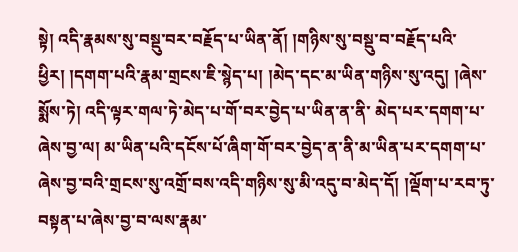སྟེ། འདི་རྣམས་སུ་བསྡུ་བར་བརྗོད་པ་ཡིན་ནོ། །གཉིས་སུ་བསྡུ་བ་བརྗོད་པའི་ཕྱིར། །དགག་པའི་རྣམ་གྲངས་ཇི་སྙེད་པ། །མེད་དང་མ་ཡིན་གཉིས་སུ་འདུ། །ཞེས་སྨོས་ཏེ། འདི་ལྟར་གལ་ཏེ་མེད་པ་གོ་བར་བྱེད་པ་ཡིན་ན་ནི་ མེད་པར་དགག་པ་ཞེས་བྱ་ལ། མ་ཡིན་པའི་དངོས་པོ་ཞིག་གོ་བར་བྱེད་ན་ནི་མ་ཡིན་པར་དགག་པ་ཞེས་བྱ་བའི་གྲངས་སུ་འགྲོ་བས་འདི་གཉིས་སུ་མི་འདུ་བ་མེད་དོ། །ལྡོག་པ་རབ་ཏུ་བསྟན་པ་ཞེས་བྱ་བ་ལས་རྣམ་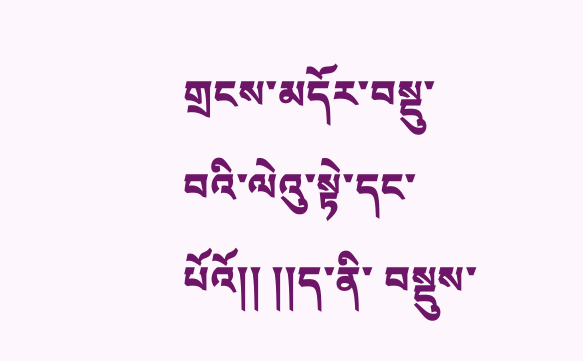གྲངས་མདོར་བསྡུ་བའི་ལེའུ་སྟེ་དང་པོའོ།། །།ད་ནི་ བསྡུས་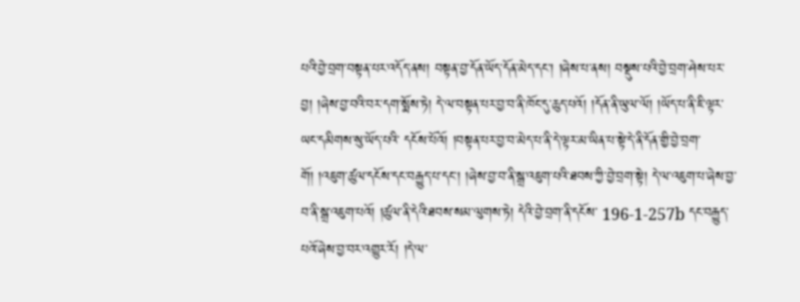པའི་བྱེ་བྲག་བསྟན་པར་འདོད་ནས། བསྟན་བྱ་དོན་ཡོད་དོན་མེད་དང་། །ཞེས་པ་ནས། བསྡུས་པའི་བྱེ་བྲག་ཤེས་པར་བྱ། །ཞེས་བྱ་བའི་བར་དག་སྨོས་ཏེ། དེ་ལ་བསྟན་པར་བྱ་བ་ནི་ཁོང་དུ་ཆུད་པའོ། །དོན་ནི་ཡུལ་ལོ། །ཡོད་པ་ནི་ཇི་ལྟར་ཡང་དམིགས་སུ་ཡོད་པའི་ དངོས་པོའོ། །བསྟན་པར་བྱ་བ་མེད་པ་ནི་དེ་ལྟར་མ་ཡིན་པ་སྟེ་དེ་ནི་དོན་གྱི་བྱེ་བྲག་གོ། །འཇུག་ཚུལ་དངོས་དང་བརྒྱུད་པ་དང་། །ཞེས་བྱ་བ་ནི་སྒྲ་འཇུག་པའི་ཐབས་ཀྱི་བྱེ་བྲག་སྟེ། དེ་ལ་འཇུག་པ་ཞེས་བྱ་བ་ནི་སྒྲ་འཇུག་པའོ། །ཚུལ་ནི་དེའི་ཐབས་སམ་ལུགས་ཏེ། དེའི་བྱེ་བྲག་ནི་དངོས་ 196-1-257b དང་བརྒྱུད་པའོ་ཞེས་བྱ་བར་འགྱུར་རོ། །དེ་ལ་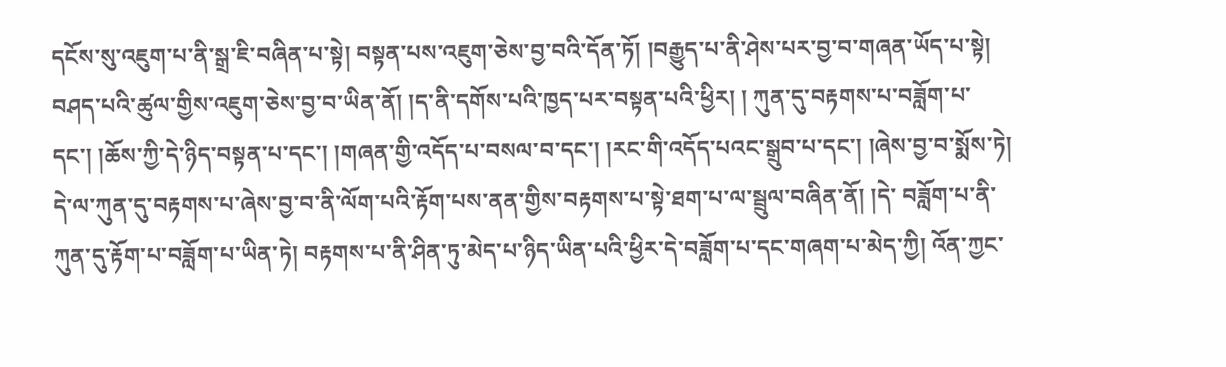དངོས་སུ་འཇུག་པ་ནི་སྒྲ་ཇི་བཞིན་པ་སྟེ། བསྟན་པས་འཇུག་ཅེས་བྱ་བའི་དོན་ཏོ། །བརྒྱུད་པ་ནི་ཤེས་པར་བྱ་བ་གཞན་ཡོད་པ་སྟེ། བཤད་པའི་ཚུལ་གྱིས་འཇུག་ཅེས་བྱ་བ་ཡིན་ནོ། །ད་ནི་དགོས་པའི་ཁྱད་པར་བསྟན་པའི་ཕྱིར། ། ཀུན་དུ་བརྟགས་པ་བཟློག་པ་དང་། །ཆོས་ཀྱི་དེ་ཉིད་བསྟན་པ་དང་། །གཞན་གྱི་འདོད་པ་བསལ་བ་དང་། །རང་གི་འདོད་པའང་སྒྲུབ་པ་དང་། །ཞེས་བྱ་བ་སྨོས་ཏེ། དེ་ལ་ཀུན་དུ་བརྟགས་པ་ཞེས་བྱ་བ་ནི་ལོག་པའི་རྟོག་པས་ནན་གྱིས་བརྟགས་པ་སྟེ་ཐག་པ་ལ་སྦྲུལ་བཞིན་ནོ། །དེ་ བཟློག་པ་ནི་ཀུན་དུ་རྟོག་པ་བཟློག་པ་ཡིན་ཏེ། བརྟགས་པ་ནི་ཤིན་ཏུ་མེད་པ་ཉིད་ཡིན་པའི་ཕྱིར་དེ་བཟློག་པ་དང་གཞག་པ་མེད་ཀྱི། འོན་ཀྱང་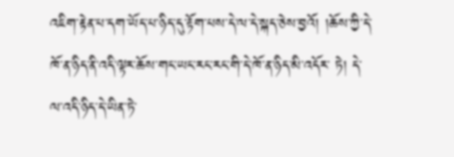འཇིག་རྟེན་པ་དག་ཡོད་པ་ཉིད་དུ་རྟོག་པས་དེ་ལ་དེ་སྐད་ཅེས་བྱའོ། །ཆོས་ཀྱི་དེ་ཁོ་ན་ཉིད་ནི་འདི་ལྟར་ཆོས་གང་ཡང་རང་རང་གི་དེ་ཁོ་ན་ཉིད་མི་འདོར་ ཏེ། དེ་ལ་འདི་ཉིད་དེ་ཡིན་ཏེ་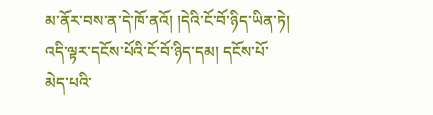མ་ནོར་བས་ན་དེ་ཁོ་ནའོ། །དེའི་ངོ་བོ་ཉིད་ཡིན་ཏེ། འདི་ལྟར་དངོས་པོའི་ངོ་བོ་ཉིད་དམ། དངོས་པོ་མེད་པའི་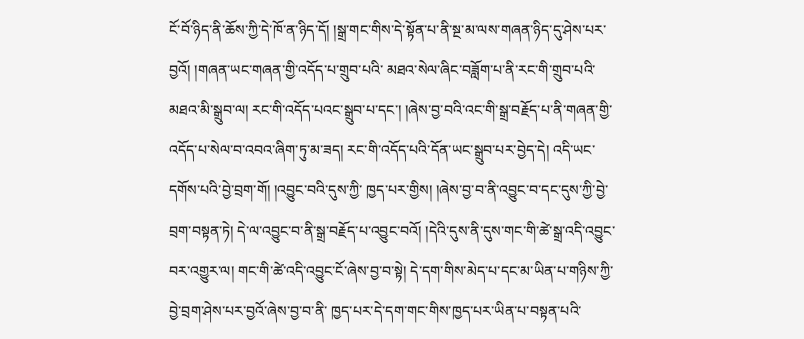ངོ་བོ་ཉིད་ནི་ཆོས་ཀྱི་དེ་ཁོ་ན་ཉིད་དོ། །སྒྲ་གང་གིས་དེ་སྟོན་པ་ནི་སྔ་མ་ལས་གཞན་ཉིད་དུ་ཤེས་པར་བྱའོ། །གཞན་ཡང་གཞན་གྱི་འདོད་པ་གྲུབ་པའི་ མཐའ་སེལ་ཞིང་བཟློག་པ་ནི་རང་གི་གྲུབ་པའི་མཐའ་མི་སྒྲུབ་ལ། རང་གི་འདོད་པའང་སྒྲུབ་པ་དང་། །ཞེས་བྱ་བའི་འང་གི་སྒྲ་བརྗོད་པ་ནི་གཞན་གྱི་འདོད་པ་སེལ་བ་འབའ་ཞིག་ཏུ་མ་ཟད། རང་གི་འདོད་པའི་དོན་ཡང་སྒྲུབ་པར་བྱེད་དེ། འདི་ཡང་དགོས་པའི་བྱེ་བྲག་གོ། །འབྱུང་བའི་དུས་ཀྱི་ ཁྱད་པར་གྱིས། །ཞེས་བྱ་བ་ནི་འབྱུང་བ་དང་དུས་ཀྱི་བྱེ་བྲག་བསྟན་ཏེ། དེ་ལ་འབྱུང་བ་ནི་སྒྲ་བརྗོད་པ་འབྱུང་བའོ། །དེའི་དུས་ནི་དུས་གང་གི་ཚེ་སྒྲ་འདི་འབྱུང་བར་འགྱུར་ལ། གང་གི་ཚེ་འདི་འབྱུང་ངོ་ཞེས་བྱ་བ་སྟེ། དེ་དག་གིས་མེད་པ་དང་མ་ཡིན་པ་གཉིས་ཀྱི་བྱེ་བྲག་ཤེས་པར་བྱའོ་ཞེས་བྱ་བ་ནི་ ཁྱད་པར་དེ་དག་གང་གིས་ཁྱད་པར་ཡིན་པ་བསྟན་པའི་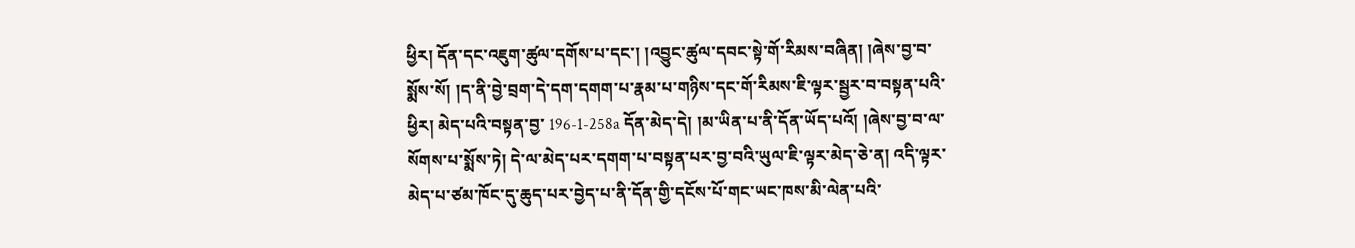ཕྱིར། དོན་དང་འཇུག་ཚུལ་དགོས་པ་དང་། །འབྱུང་ཚུལ་དབང་སྟེ་གོ་རིམས་བཞིན། །ཞེས་བྱ་བ་སྨོས་སོ། །ད་ནི་བྱེ་བྲག་དེ་དག་དགག་པ་རྣམ་པ་གཉིས་དང་གོ་རིམས་ཇི་ལྟར་སྦྱར་བ་བསྟན་པའི་ཕྱིར། མེད་པའི་བསྟན་བྱ་ 196-1-258a དོན་མེད་དེ། །མ་ཡིན་པ་ནི་དོན་ཡོད་པའོ། །ཞེས་བྱ་བ་ལ་སོགས་པ་སྨོས་ཏེ། དེ་ལ་མེད་པར་དགག་པ་བསྟན་པར་བྱ་བའི་ཡུལ་ཇི་ལྟར་མེད་ཅེ་ན། འདི་ལྟར་མེད་པ་ཙམ་ཁོང་དུ་ཆུད་པར་བྱེད་པ་ནི་དོན་གྱི་དངོས་པོ་གང་ཡང་ཁས་མི་ལེན་པའི་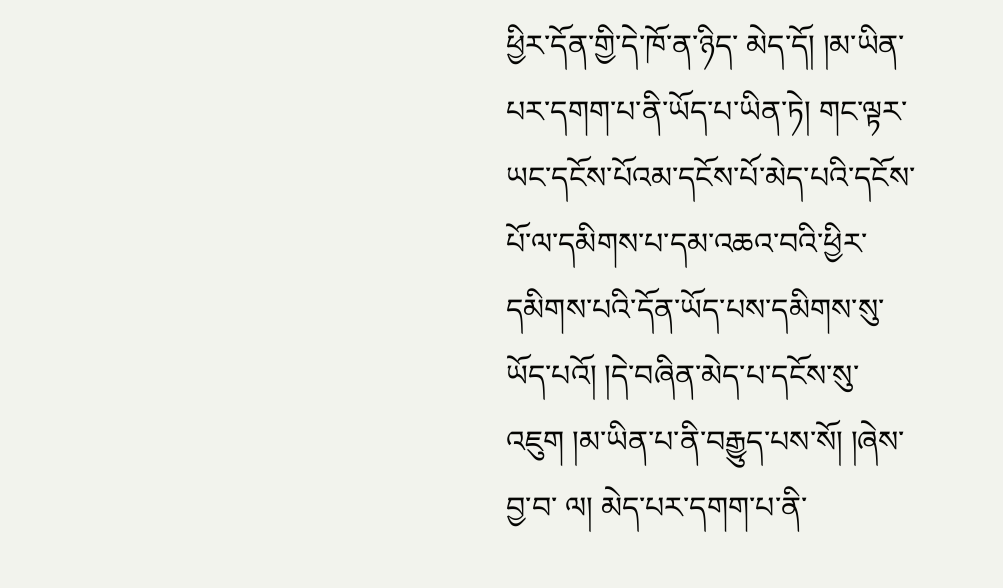ཕྱིར་དོན་གྱི་དེ་ཁོ་ན་ཉིད་ མེད་དོ། །མ་ཡིན་པར་དགག་པ་ནི་ཡོད་པ་ཡིན་ཏེ། གང་ལྟར་ཡང་དངོས་པོའམ་དངོས་པོ་མེད་པའི་དངོས་པོ་ལ་དམིགས་པ་དམ་འཆའ་བའི་ཕྱིར་དམིགས་པའི་དོན་ཡོད་པས་དམིགས་སུ་ཡོད་པའོ། །དེ་བཞིན་མེད་པ་དངོས་སུ་འཇུག །མ་ཡིན་པ་ནི་བརྒྱུད་པས་སོ། །ཞེས་བྱ་བ་ ལ། མེད་པར་དགག་པ་ནི་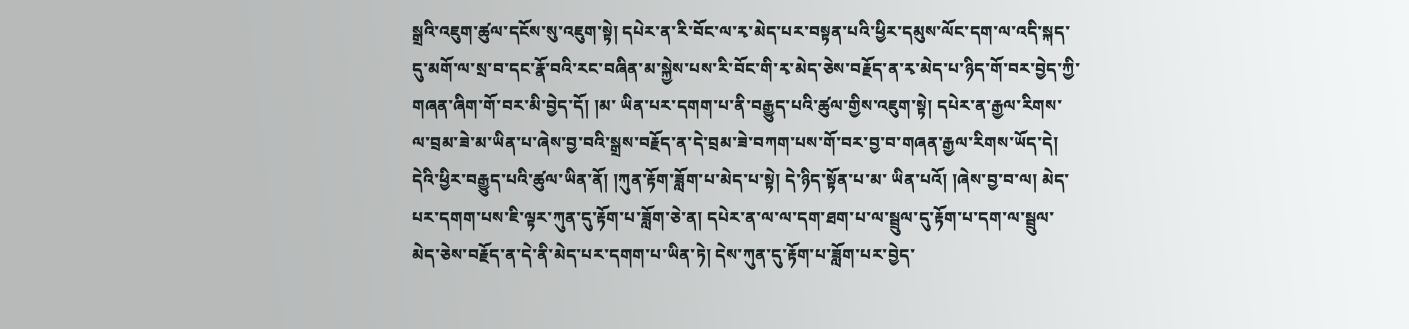སྒྲའི་འཇུག་ཚུལ་དངོས་སུ་འཇུག་སྟེ། དཔེར་ན་རི་བོང་ལ་རྭ་མེད་པར་བསྟན་པའི་ཕྱིར་དམུས་ལོང་དག་ལ་འདི་སྐད་དུ་མགོ་ལ་སྲ་བ་དང་རྣོ་བའི་རང་བཞིན་མ་སྐྱེས་པས་རི་བོང་གི་རྭ་མེད་ཅེས་བརྗོད་ན་རྭ་མེད་པ་ཉིད་གོ་བར་བྱེད་ཀྱི་གཞན་ཞིག་གོ་བར་མི་བྱེད་དོ། །མ་ ཡིན་པར་དགག་པ་ནི་བརྒྱུད་པའི་ཚུལ་གྱིས་འཇུག་སྟེ། དཔེར་ན་རྒྱལ་རིགས་ལ་བྲམ་ཟེ་མ་ཡིན་པ་ཞེས་བྱ་བའི་སྒྲས་བརྗོད་ན་དེ་བྲམ་ཟེ་བཀག་པས་གོ་བར་བྱ་བ་གཞན་རྒྱལ་རིགས་ཡོད་དེ། དེའི་ཕྱིར་བརྒྱུད་པའི་ཚུལ་ཡིན་ནོ། །ཀུན་རྟོག་ཟློག་པ་མེད་པ་སྟེ། དེ་ཉིད་སྟོན་པ་མ་ ཡིན་པའོ། །ཞེས་བྱ་བ་ལ། མེད་པར་དགག་པས་ཇི་ལྟར་ཀུན་དུ་རྟོག་པ་ཟློག་ཅེ་ན། དཔེར་ན་ལ་ལ་དག་ཐག་པ་ལ་སྦྲུལ་དུ་རྟོག་པ་དག་ལ་སྦྲུལ་མེད་ཅེས་བརྗོད་ན་དེ་ནི་མེད་པར་དགག་པ་ཡིན་ཏེ། དེས་ཀུན་དུ་རྟོག་པ་ཟློག་པར་བྱེད་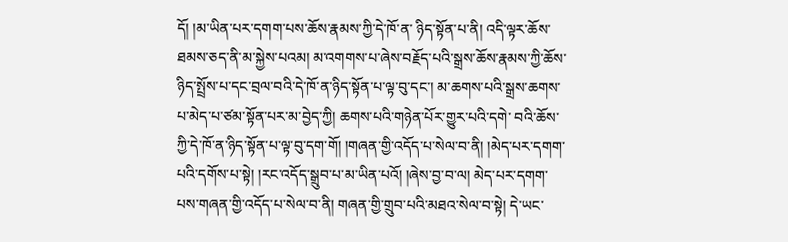དོ། །མ་ཡིན་པར་དགག་པས་ཆོས་རྣམས་ཀྱི་དེ་ཁོ་ན་ ཉིད་སྟོན་པ་ནི། འདི་ལྟར་ཆོས་ཐམས་ཅད་ནི་མ་སྐྱེས་པའམ། མ་འགགས་པ་ཞེས་བརྗོད་པའི་སྒྲས་ཆོས་རྣམས་ཀྱི་ཆོས་ཉིད་སྤྲོས་པ་དང་བྲལ་བའི་དེ་ཁོ་ན་ཉིད་སྟོན་པ་ལྟ་བུ་དང་། མ་ཆགས་པའི་སྒྲས་ཆགས་པ་མེད་པ་ཙམ་སྟོན་པར་མ་བྱེད་ཀྱི། ཆགས་པའི་གཉེན་པོར་གྱུར་པའི་དགེ་ བའི་ཆོས་ཀྱི་དེ་ཁོ་ན་ཉིད་སྟོན་པ་ལྟ་བུ་དག་གོ། །གཞན་གྱི་འདོད་པ་སེལ་བ་ནི། །མེད་པར་དགག་པའི་དགོས་པ་སྟེ། །རང་འདོད་སྒྲུབ་པ་མ་ཡིན་པའོ། །ཞེས་བྱ་བ་ལ། མེད་པར་དགག་པས་གཞན་གྱི་འདོད་པ་སེལ་བ་ནི། གཞན་གྱི་གྲུབ་པའི་མཐའ་སེལ་བ་སྟེ། དེ་ཡང་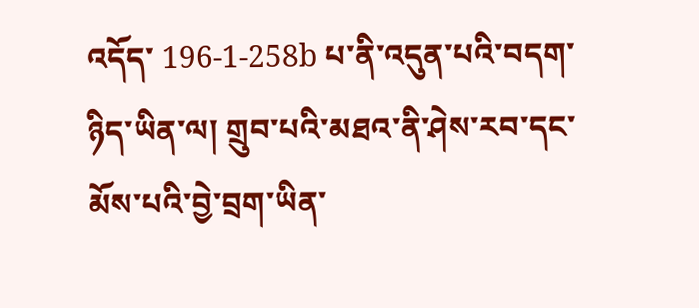འདོད་ 196-1-258b པ་ནི་འདུན་པའི་བདག་ཉིད་ཡིན་ལ། གྲུབ་པའི་མཐའ་ནི་ཤེས་རབ་དང་མོས་པའི་བྱེ་བྲག་ཡིན་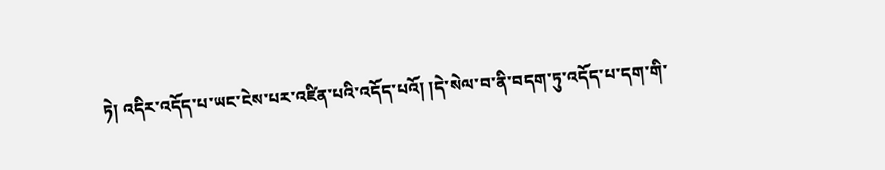ཏེ། འདིར་འདོད་པ་ཡང་ངེས་པར་འཛིན་པའི་འདོད་པའོ། །དེ་སེལ་བ་ནི་བདག་ཏུ་འདོད་པ་དག་གི་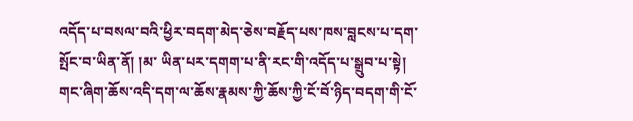འདོད་པ་བསལ་བའི་ཕྱིར་བདག་མེད་ཅེས་བརྗོད་པས་ཁས་བླངས་པ་དག་སྤོང་བ་ཡིན་ནོ། །མ་ ཡིན་པར་དགག་པ་ནི་རང་གི་འདོད་པ་སྒྲུབ་པ་སྟེ། གང་ཞིག་ཆོས་འདི་དག་ལ་ཆོས་རྣམས་ཀྱི་ཆོས་ཀྱི་ངོ་བོ་ཉིད་བདག་གི་ངོ་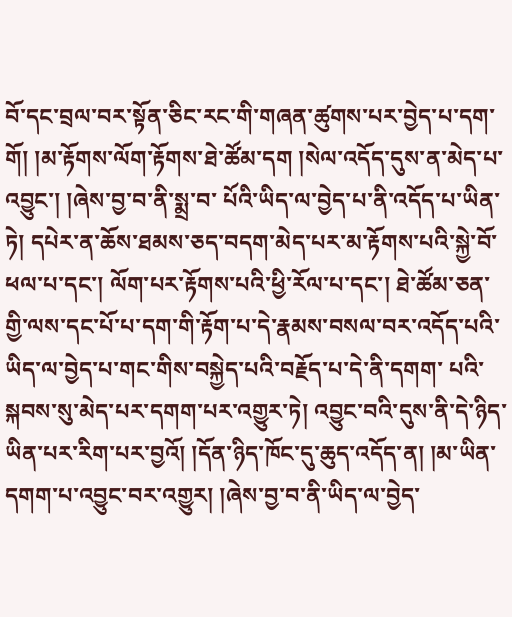བོ་དང་བྲལ་བར་སྟོན་ཅིང་རང་གི་གཞན་ཚུགས་པར་བྱེད་པ་དག་གོ། །མ་རྟོགས་ལོག་རྟོགས་ཐེ་ཚོམ་དག །སེལ་འདོད་དུས་ན་མེད་པ་འབྱུང་། །ཞེས་བྱ་བ་ནི་སྨྲ་བ་ པོའི་ཡིད་ལ་བྱེད་པ་ནི་འདོད་པ་ཡིན་ཏེ། དཔེར་ན་ཆོས་ཐམས་ཅད་བདག་མེད་པར་མ་རྟོགས་པའི་སྐྱེ་བོ་ཕལ་པ་དང་། ལོག་པར་རྟོགས་པའི་ཕྱི་རོལ་པ་དང་། ཐེ་ཚོམ་ཅན་གྱི་ལས་དང་པོ་པ་དག་གི་རྟོག་པ་དེ་རྣམས་བསལ་བར་འདོད་པའི་ཡིད་ལ་བྱེད་པ་གང་གིས་བསྐྱེད་པའི་བརྗོད་པ་དེ་ནི་དགག་ པའི་སྐབས་སུ་མེད་པར་དགག་པར་འགྱུར་ཏེ། འབྱུང་བའི་དུས་ནི་དེ་ཉིད་ཡིན་པར་རིག་པར་བྱའོ། །དོན་ཉིད་ཁོང་དུ་ཆུད་འདོད་ན། །མ་ཡིན་དགག་པ་འབྱུང་བར་འགྱུར། །ཞེས་བྱ་བ་ནི་ཡིད་ལ་བྱེད་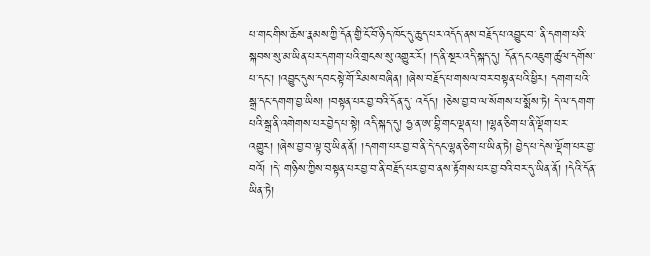པ་གང་གིས་ཆོས་རྣམས་ཀྱི་དོན་གྱི་ངོ་བོ་ཉིད་ཁོང་དུ་ཆུད་པར་འདོད་ནས་བརྗོད་པ་འབྱུང་བ་ ནི་དགག་པའི་སྐབས་སུ་མ་ཡིན་པར་དགག་པའི་གྲངས་སུ་འགྱུར་རོ། །ད་ནི་སྔར་འདི་སྐད་དུ། དོན་དང་འཇུག་ཚུལ་དགོས་པ་དང་། །འབྱུང་དུས་དབང་སྟེ་གོ་རིམས་བཞིན། །ཞེས་བརྗོད་པ་གསལ་བར་བསྟན་པའི་ཕྱིར། དགག་པའི་སྒྲ་དང་དགག་བྱ་ཡིས། །བསྟན་པར་བྱ་བའི་དོན་དུ་ འདོད། །ཅེས་བྱ་བ་ལ་སོགས་པ་སྨོས་ཏེ། དེ་ལ་དགག་པའི་སྒྲ་ནི་འགེགས་པར་བྱེད་པ་སྟེ། འདི་སྐད་དུ། ཧྱ་ན་ཨ་བྷི་གང་ལྡན་པ། །ལྷན་ཅིག་པ་ནི་ལྡོག་པར་འགྱུར། །ཞེས་བྱ་བ་ལྟ་བུ་ཡིན་ནོ། །དགག་པར་བྱ་བ་ནི་དེ་དང་ལྷན་ཅིག་པ་ཡིན་ཏེ། བྱེད་པ་དེས་ལྡོག་པར་བྱ་བའོ། །དེ་ གཉིས་ཀྱིས་བསྟན་པར་བྱ་བ་ནི་བརྗོད་པར་བྱ་བ་ནས་རྟོགས་པར་བྱ་བའི་བར་དུ་ཡིན་ནོ། །དེའི་དོན་ཡིན་ཏེ།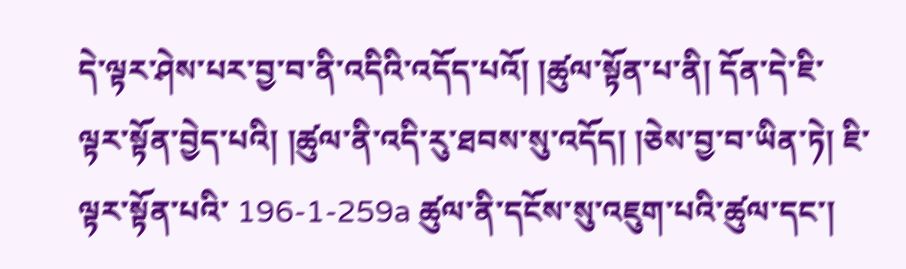དེ་ལྟར་ཤེས་པར་བྱ་བ་ནི་འདིའི་འདོད་པའོ། །ཚུལ་སྟོན་པ་ནི། དོན་དེ་ཇི་ལྟར་སྟོན་བྱེད་པའི། །ཚུལ་ནི་འདི་རུ་ཐབས་སུ་འདོད། །ཅེས་བྱ་བ་ཡིན་ཏེ། ཇི་ལྟར་སྟོན་པའི་ 196-1-259a ཚུལ་ནི་དངོས་སུ་འཇུག་པའི་ཚུལ་དང་།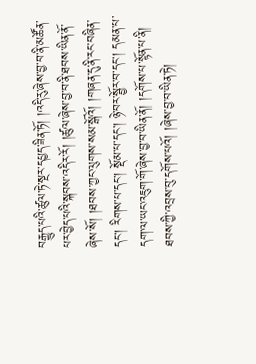བརྒྱུད་པའི་ཚུལ་ཏེ་སྔར་དཔྱད་ཟིན་ཏོ། །འདི་རུ་ཞེས་བྱ་བ་ནི་མཚོན་པར་བྱེད་པའི་སྐབས་འདིར་རོ། །ཚུལ་ཞེས་བྱ་བ་ནི་ཐབས་ཡིན་ནོ་ཞེས་སོ། །ཐབས་ཀྱང་ལུགས་སམ་སྒོའོ། །གཞན་དུ་ནི་རང་བཞིན་དང་། རིགས་པ་དང་། སྡོམ་པ་དང་། ཉེ་བར་སྦྱོར་བ་དང་། དམན་པ་དག་ལ་ཡང་འཇུག་གོ་ཞེས་བྱ་བ་ཡིན་ནོ། །དགོས་པ་སྟོན་པ་ནི། ཐབས་ཀྱི་འབྲས་བུ་དགོས་པའོ། །ཞེས་བྱ་བ་ཡིན་ཏེ།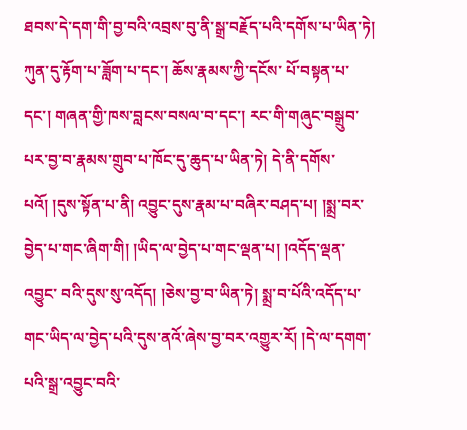ཐབས་དེ་དག་གི་བྱ་བའི་འབྲས་བུ་ནི་སྒྲ་བརྗོད་པའི་དགོས་པ་ཡིན་ཏེ། ཀུན་དུ་རྟོག་པ་ཟློག་པ་དང་། ཆོས་རྣམས་ཀྱི་དངོས་ པོ་བསྟན་པ་དང་། གཞན་གྱི་ཁས་བླངས་བསལ་བ་དང་། རང་གི་གཞུང་བསྒྲུབ་པར་བྱ་བ་རྣམས་གྲུབ་པ་ཁོང་དུ་ཆུད་པ་ཡིན་ཏེ། དེ་ནི་དགོས་པའོ། །དུས་སྟོན་པ་ནི། འབྱུང་དུས་རྣམ་པ་བཞིར་བཤད་པ། །སྨྲ་བར་བྱེད་པ་གང་ཞིག་གི། །ཡིད་ལ་བྱེད་པ་གང་ལྡན་པ། །འདོད་ལྡན་འབྱུང་ བའི་དུས་སུ་འདོད། །ཅེས་བྱ་བ་ཡིན་ཏེ། སྨྲ་བ་པོའི་འདོད་པ་གང་ཡིད་ལ་བྱེད་པའི་དུས་ནའོ་ཞེས་བྱ་བར་འགྱུར་རོ། །དེ་ལ་དགག་པའི་སྒྲ་འབྱུང་བའི་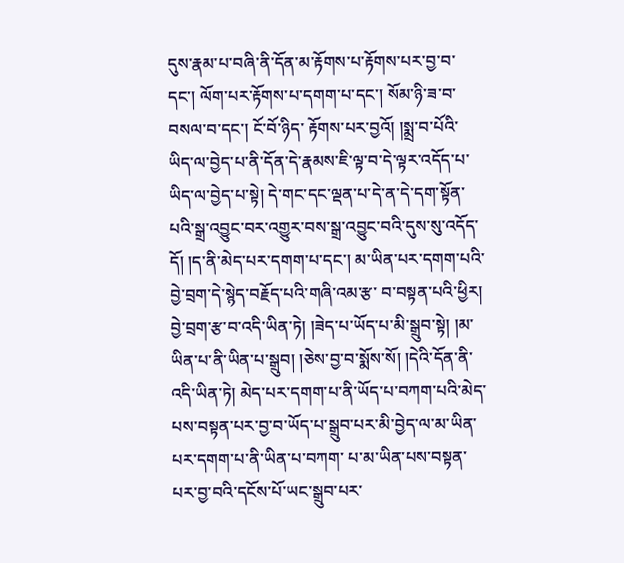དུས་རྣམ་པ་བཞི་ནི་དོན་མ་རྟོགས་པ་རྟོགས་པར་བྱ་བ་དང་། ལོག་པར་རྟོགས་པ་དགག་པ་དང་། སོམ་ཉི་ཟ་བ་བསལ་བ་དང་། ངོ་བོ་ཉིད་ རྟོགས་པར་བྱའོ། །སྨྲ་བ་པོའི་ཡིད་ལ་བྱེད་པ་ནི་དོན་དེ་རྣམས་ཇི་ལྟ་བ་དེ་ལྟར་འདོད་པ་ཡིད་ལ་བྱེད་པ་སྟེ། དེ་གང་དང་ལྡན་པ་དེ་ན་དེ་དག་སྟོན་པའི་སྒྲ་འབྱུང་བར་འགྱུར་བས་སྒྲ་འབྱུང་བའི་དུས་སུ་འདོད་དོ། །ད་ནི་མེད་པར་དགག་པ་དང་། མ་ཡིན་པར་དགག་པའི་བྱེ་བྲག་དེ་སྙེད་བརྗོད་པའི་གཞི་འམ་རྩ་ བ་བསྟན་པའི་ཕྱིར། བྱེ་བྲག་རྩ་བ་འདི་ཡིན་ཏེ། །ཟེད་པ་ཡོད་པ་མི་སྒྲུབ་སྟེ། །མ་ཡིན་པ་ནི་ཡིན་པ་སྒྲུབ། །ཅེས་བྱ་བ་སྨོས་སོ། །དེའི་དོན་ནི་འདི་ཡིན་ཏེ། མེད་པར་དགག་པ་ནི་ཡོད་པ་བཀག་པའི་མེད་པས་བསྟན་པར་བྱ་བ་ཡོད་པ་སྒྲུབ་པར་མི་བྱེད་ལ་མ་ཡིན་པར་དགག་པ་ནི་ཡིན་པ་བཀག་ པ་མ་ཡིན་པས་བསྟན་པར་བྱ་བའི་དངོས་པོ་ཡང་སྒྲུབ་པར་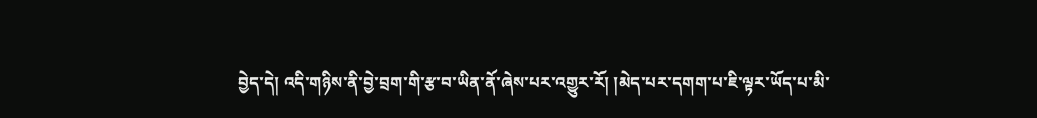བྱེད་དེ། འདི་གཉིས་ནི་བྱེ་བྲག་གི་རྩ་བ་ཡིན་ནོ་ཞེས་པར་འགྱུར་རོ། །མེད་པར་དགག་པ་ཇི་ལྟར་ཡོད་པ་མི་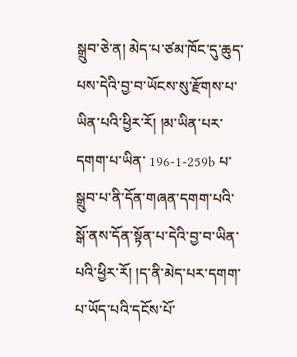སྒྲུབ་ཅེ་ན། མེད་པ་ཙམ་ཁོང་དུ་ཆུད་པས་དེའི་བྱ་བ་ཡོངས་སུ་རྫོགས་པ་ཡིན་པའི་ཕྱིར་རོ། །མ་ཡིན་པར་དགག་པ་ཡིན་ 196-1-259b པ་སྒྲུབ་པ་ནི་དོན་གཞན་དགག་པའི་སྒོ་ནས་དོན་སྟོན་པ་དེའི་བྱ་བ་ཡིན་པའི་ཕྱིར་རོ། །ད་ནི་མེད་པར་དགག་པ་ཡོད་པའི་དངོས་པོ་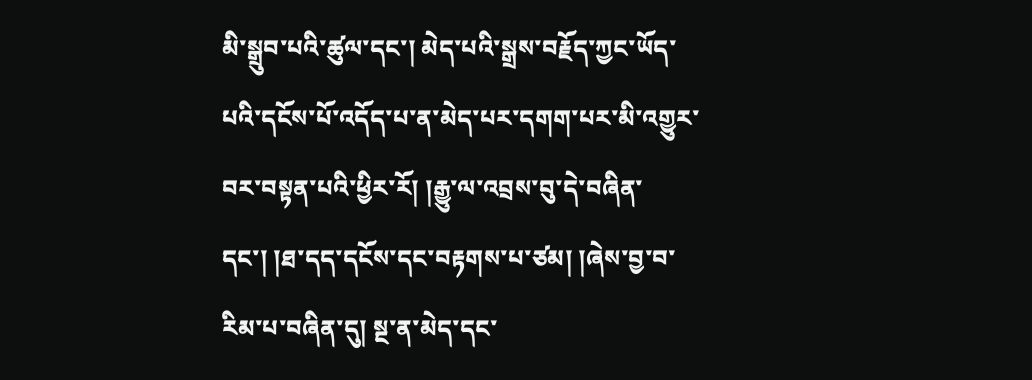མི་སྒྲུབ་པའི་ཚུལ་དང་། མེད་པའི་སྒྲས་བརྗོད་ཀྱང་ཡོད་པའི་དངོས་པོ་འདོད་པ་ན་མེད་པར་དགག་པར་མི་འགྱུར་བར་བསྟན་པའི་ཕྱིར་རོ། །རྒྱུ་ལ་འབྲས་བུ་དེ་བཞིན་ དང་། །ཐ་དད་དངོས་དང་བརྟགས་པ་ཙམ། །ཞེས་བྱ་བ་རིམ་པ་བཞིན་དུ། སྔ་ན་མེད་དང་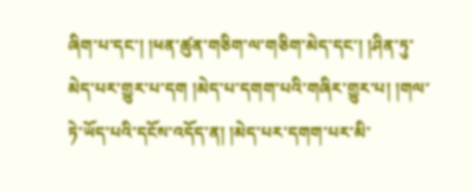ཞིག་པ་དང་། །ཕན་ཚུན་གཅིག་ལ་གཅིག་མེད་དང་། །ཤིན་ཏུ་མེད་པར་གྱུར་པ་དག །མེད་པ་དགག་པའི་གཞིར་གྱུར་པ། །གལ་ཏེ་ཡོད་པའི་དངོས་འདོད་ན། །མེད་པར་དགག་པར་མི་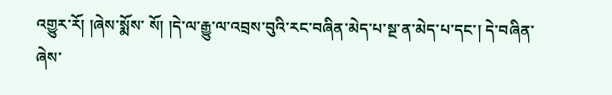འགྱུར་རོ། །ཞེས་སྨོས་ སོ། །དེ་ལ་རྒྱུ་ལ་འབྲས་བུའི་རང་བཞིན་མེད་པ་སྔ་ན་མེད་པ་དང་། དེ་བཞིན་ཞེས་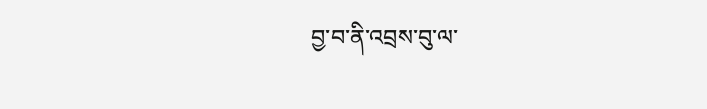བྱ་བ་ནི་འབྲས་བུ་ལ་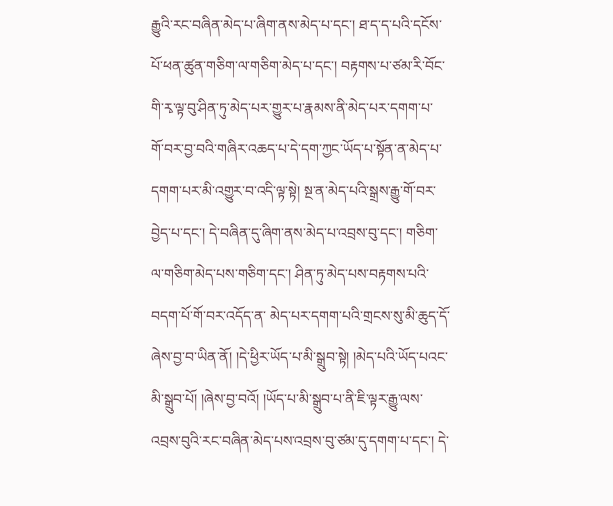རྒྱུའི་རང་བཞིན་མེད་པ་ཞིག་ནས་མེད་པ་དང་། ཐ་ད་ད་པའི་དངོས་པོ་ཕན་ཚུན་གཅིག་ལ་གཅིག་མེད་པ་དང་། བརྟགས་པ་ཙམ་རི་བོང་གི་རྭ་ལྟ་བུ་ཤིན་ཏུ་མེད་པར་གྱུར་པ་རྣམས་ནི་མེད་པར་དགག་པ་ གོ་བར་བྱ་བའི་གཞིར་འཆད་པ་དེ་དག་ཀྱང་ཡོད་པ་སྟོན་ན་མེད་པ་དགག་པར་མི་འགྱུར་བ་འདི་ལྟ་སྟེ། སྔ་ན་མེད་པའི་སྒྲས་རྒྱུ་གོ་བར་བྱེད་པ་དང་། དེ་བཞིན་དུ་ཞིག་ནས་མེད་པ་འབྲས་བུ་དང་། གཅིག་ལ་གཅིག་མེད་པས་གཅིག་དང་། ཤིན་ཏུ་མེད་པས་བརྟགས་པའི་བདག་པོ་གོ་བར་འདོད་ན་ མེད་པར་དགག་པའི་གྲངས་སུ་མི་ཆུད་དོ་ཞེས་བྱ་བ་ཡིན་ནོ། །དེ་ཕྱིར་ཡོད་པ་མི་སྒྲུབ་སྟེ། །མེད་པའི་ཡོད་པའང་མི་སྒྲུབ་པོ། །ཞེས་བྱ་བའོ། །ཡོད་པ་མི་སྒྲུབ་པ་ནི་ཇི་ལྟར་རྒྱུ་ལས་འབྲས་བུའི་རང་བཞིན་མེད་པས་འབྲས་བུ་ཙམ་དུ་དགག་པ་དང་། དེ་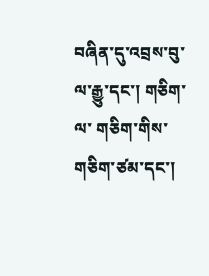བཞིན་དུ་འབྲས་བུ་ལ་རྒྱུ་དང་། གཅིག་ལ་ གཅིག་གིས་གཅིག་ཙམ་དང་།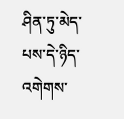ཤིན་ཏུ་མེད་པས་དེ་ཉིད་འགེགས་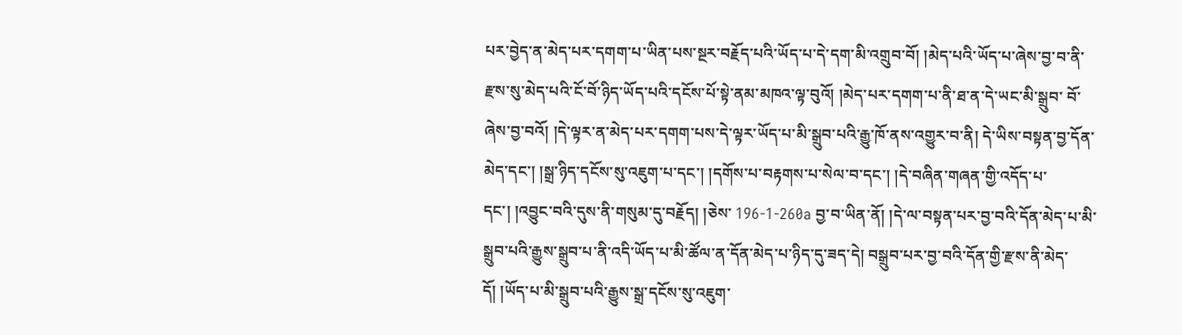པར་བྱེད་ན་མེད་པར་དགག་པ་ཡིན་པས་སྔར་བརྗོད་པའི་ཡོད་པ་དེ་དག་མི་འགྲུབ་བོ། །མེད་པའི་ཡོད་པ་ཞེས་བྱ་བ་ནི་རྫས་སུ་མེད་པའི་ངོ་བོ་ཉིད་ཡོད་པའི་དངོས་པོ་སྟེ་ནམ་མཁའ་ལྟ་བུའོ། །མེད་པར་དགག་པ་ནི་ཐ་ན་དེ་ཡང་མི་སྒྲུབ་ བོ་ཞེས་བྱ་བའོ། །དེ་ལྟར་ན་མེད་པར་དགག་པས་དེ་ལྟར་ཡོད་པ་མི་སྒྲུབ་པའི་རྒྱུ་ཁོ་ནས་འགྱུར་བ་ནི། དེ་ཡིས་བསྟན་བྱ་དོན་མེད་དང་། །སྒྲ་ཉིད་དངོས་སུ་འཇུག་པ་དང་། །དགོས་པ་བརྟགས་པ་སེལ་བ་དང་། །དེ་བཞིན་གཞན་གྱི་འདོད་པ་དང་། །འབྱུང་བའི་དུས་ནི་གསུམ་དུ་བརྗོད། །ཅེས་ 196-1-260a བྱ་བ་ཡིན་ནོ། །དེ་ལ་བསྟན་པར་བྱ་བའི་དོན་མེད་པ་མི་སྒྲུབ་པའི་རྒྱུས་སྒྲུབ་པ་ནི་འདི་ཡོད་པ་མི་ཚོལ་ན་དོན་མེད་པ་ཉིད་དུ་ཟད་དེ། བསྒྲུབ་པར་བྱ་བའི་དོན་གྱི་རྫས་ནི་མེད་དོ། །ཡོད་པ་མི་སྒྲུབ་པའི་རྒྱུས་སྒྲ་དངོས་སུ་འཇུག་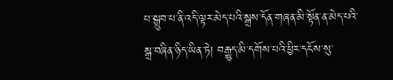པ་སྒྲུབ་པ་ནི་འདི་ལྟར་མེད་པའི་སྒྲས་དོན་གཞན་མི་སྟོན་ན་མེད་པའི་ སྒྲ་བཞིན་ཉིད་ཡིན་ཏེ། བརྒྱུད་མི་དགོས་པའི་ཕྱིར་དངོས་སུ་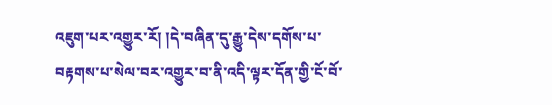འཇུག་པར་འགྱུར་རོ། །དེ་བཞིན་དུ་རྒྱུ་དེས་དགོས་པ་བརྟགས་པ་སེལ་བར་འགྱུར་བ་ནི་འདི་ལྟར་དོན་གྱི་ངོ་བོ་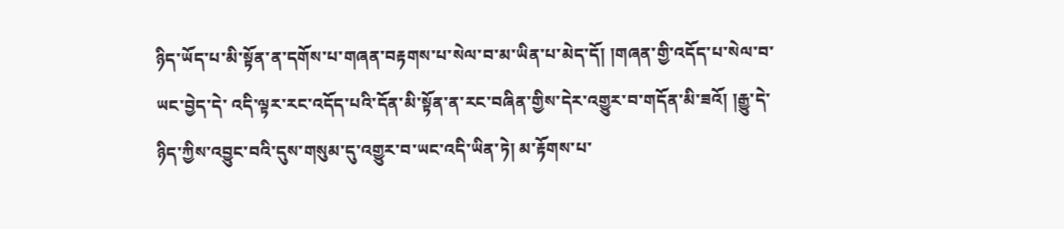ཉིད་ཡོད་པ་མི་སྟོན་ན་དགོས་པ་གཞན་བརྟགས་པ་སེལ་བ་མ་ཡིན་པ་མེད་དོ། །གཞན་གྱི་འདོད་པ་སེལ་བ་ཡང་བྱེད་དེ་ འདི་ལྟར་རང་འདོད་པའི་དོན་མི་སྟོན་ན་རང་བཞིན་གྱིས་དེར་འགྱུར་བ་གདོན་མི་ཟའོ། །རྒྱུ་དེ་ཉིད་ཀྱིས་འབྱུང་བའི་དུས་གསུམ་དུ་འགྱུར་བ་ཡང་འདི་ཡིན་ཏེ། མ་རྟོགས་པ་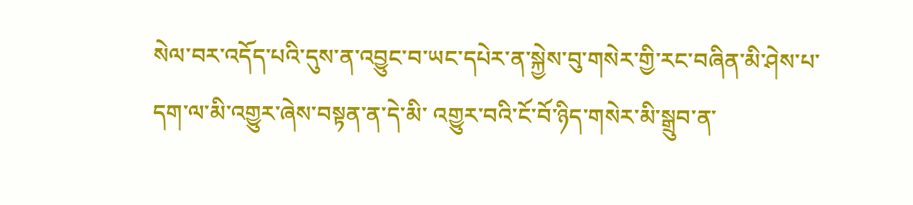སེལ་བར་འདོད་པའི་དུས་ན་འབྱུང་བ་ཡང་དཔེར་ན་སྐྱེས་བུ་གསེར་གྱི་རང་བཞིན་མི་ཤེས་པ་དག་ལ་མི་འགྱུར་ཞེས་བསྟན་ན་དེ་མི་ འགྱུར་བའི་ངོ་བོ་ཉིད་གསེར་མི་སྒྲུབ་ན་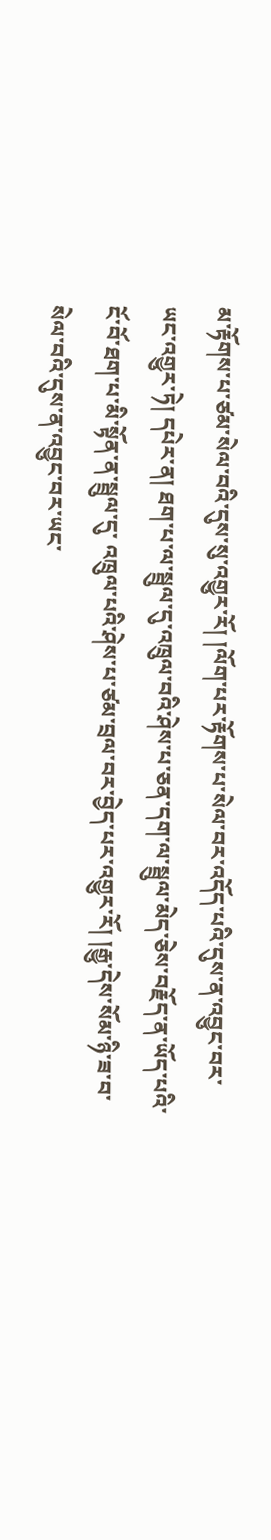མ་རྟོགས་པ་ཙམ་སེལ་བའི་དུས་སུ་འགྱུར་རོ། །ལོག་པར་རྟོགས་པ་སེལ་བར་འདོད་པའི་དུས་ན་འབྱུང་བར་ཡང་འགྱུར་ཏེ། དཔེར་ན། ཐག་པ་ལ་སྦྲུལ་དུ་འཁྲུལ་བའི་ཤེས་པ་ཅན་དག་ལ་སྦྲུལ་མེད་ཅེས་བརྗོད་ན་ཡོད་པའི་ངོ་བོ་ཐག་པ་མི་སྟོན་ན་སྦྲུལ་དུ་ འཁྲུལ་པའི་ཤེས་པ་ཙམ་བྲལ་བར་བྱེད་པར་འགྱུར་རོ། །རྒྱུ་དེས་སོམ་ཉི་ཟ་བ་སེལ་བའི་དུས་ན་འབྱུང་བར་ཡང་